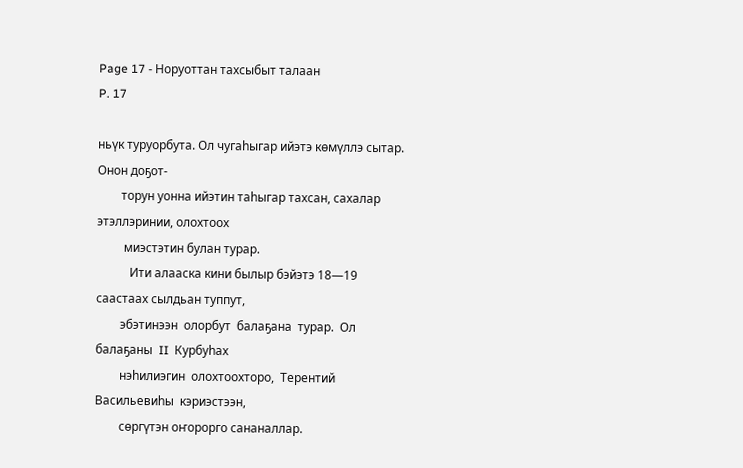Page 17 - Норуоттан тахсыбыт талаан
P. 17

ньүк туруорбута. Ол чугаһыгар ийэтэ көмүллэ сытар. Онон доҕот-
        торун уонна ийэтин таһыгар тахсан, сахалар этэллэринии, олохтоох
         миэстэтин булан турар.
           Ити алааска кини былыр бэйэтэ 18—19 саастаах сылдьан туппут,
        эбэтинээн  олорбут  балаҕана  турар.  Ол  балаҕаны  II  Курбуһах
        нэһилиэгин  олохтоохторо,  Терентий  Васильевиһы  кэриэстээн,
        сөргүтэн оҥорорго сананаллар.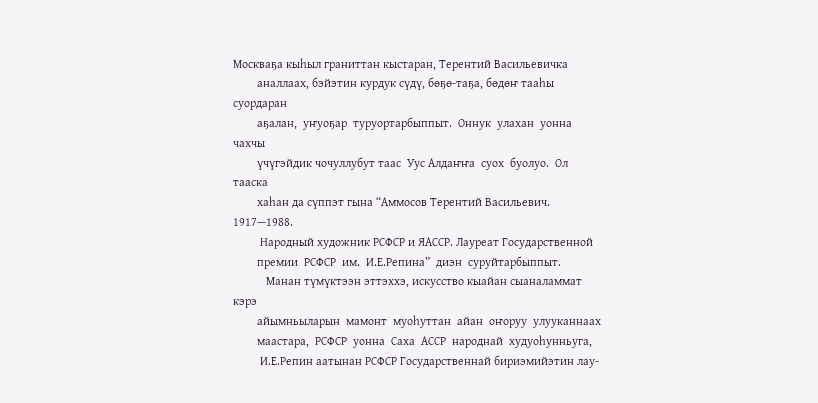Москваҕа кыһыл граниттан кыстаран, Терентий Васильевичка
        аналлаах, бэйэтин курдук сүдү, бөҕө-таҕа, бөдөҥ тааһы суордаран
        аҕалан,  уҥуоҕар  туруортарбыппыт.  Оннук  улахан  уонна  чахчы
        үчүгэйдик чочуллубут таас  Уус Алдаҥҥа  суох  буолуо.  Ол  тааска
        хаһан да сүппэт гына “Аммосов Терентий Васильевич.  1917—1988.
         Народный художник РСФСР и ЯАССР. Лауреат Государственной
        премии  РСФСР  им.  И.Е.Репина”  диэн  суруйтарбыппыт.
           Манан түмүктээн эттэххэ, искусство кыайан сыаналаммат кэрэ
        айымньыларын  мамонт  муоһуттан  айан  оҥоруу  улууканнаах
        маастара,  РСФСР  уонна  Саха  АССР  народнай  худуоһунньуга,
         И.Е.Репин аатынан РСФСР Государственнай бириэмийэтин лау-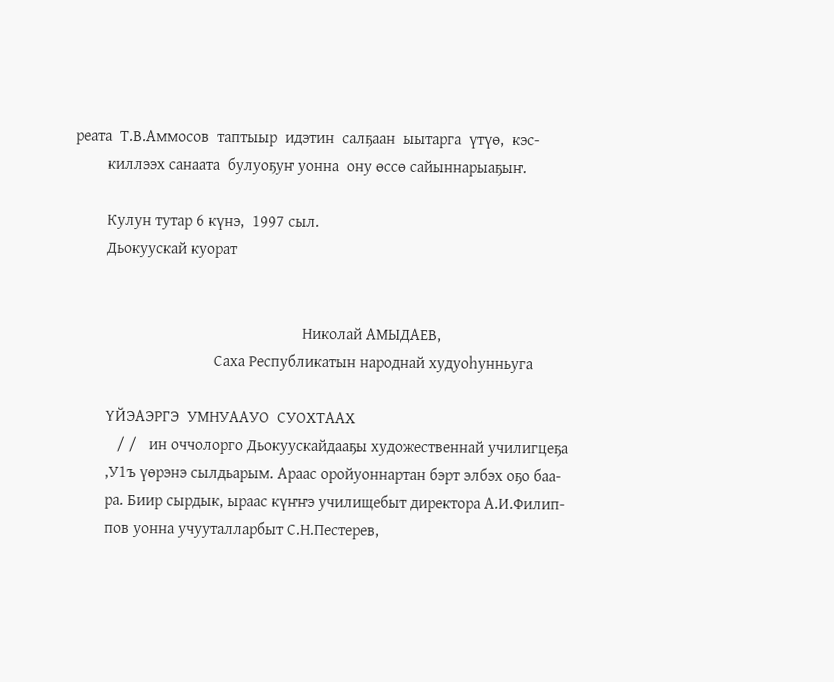реата  Т.В.Аммосов  таптыыр  идэтин  салҕаан  ыытарга  үтүө,  кэс-
        киллээх санаата  булуоҕуҥ уонна  ону өссө сайыннарыаҕыҥ.

        Кулун тутар 6 күнэ,  1997 сыл.
        Дьокуускай куорат


                                                         Николай АМЫДАЕВ,
                                   Саха Республикатын народнай худуоһунньуга

        ҮЙЭАЭРГЭ  УМНУААУО  СУОХТААХ
           / /   ин оччолорго Дьокуускайдааҕы художественнай училигцеҕа
        ,У1ъ үөрэнэ сылдьарым. Араас оройуоннартан бэрт элбэх оҕо баа-
        ра. Биир сырдык, ыраас күҥҥэ училищебыт директора А.И.Филип-
        пов уонна учууталларбыт С.Н.Пестерев,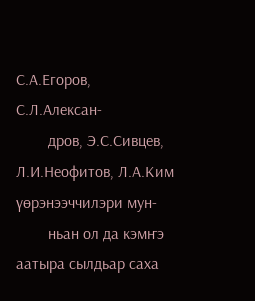С.А.Егоров, С.Л.Алексан-
        дров, Э.С.Сивцев, Л.И.Неофитов, Л.А.Ким үөрэнээччилэри мун-
        ньан ол да кэмҥэ аатыра сылдьар саха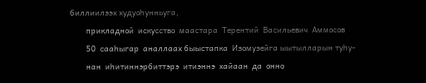биллиилээх худуоһунньуга,
        прикладной  искусство  маастара  Терентий  Васильевич  Аммосов
        50  сааһыгар  аналлаах быыстапка  Изомузейга ыытылларын туһу-
        нан  иһитиннэрбиттэрэ  итиэннэ  хайаан  да  онно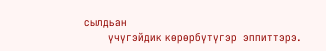сылдьан
        үчүгэйдик көрөрбүтүгэр  эппиттэрэ.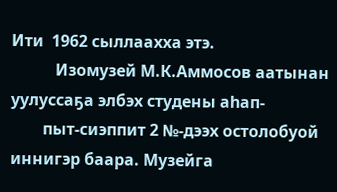Ити  1962 сыллаахха этэ.
           Изомузей М.К.Аммосов аатынан уулуссаҕа элбэх студены аһап-
        пыт-сиэппит 2 №-дээх остолобуой иннигэр баара. Музейга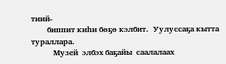тиий-
        биппит киһи бөҕө кэлбит.  Уулуссаҕа кытта тураллара.
           Музей  элбэх баҕайы  саалалаах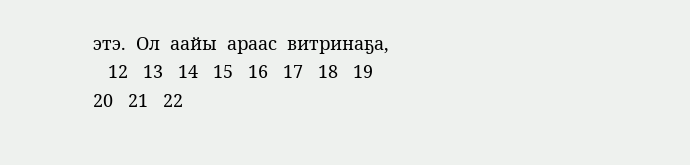этэ.  Ол  аайы  араас  витринаҕа,
   12   13   14   15   16   17   18   19   20   21   22